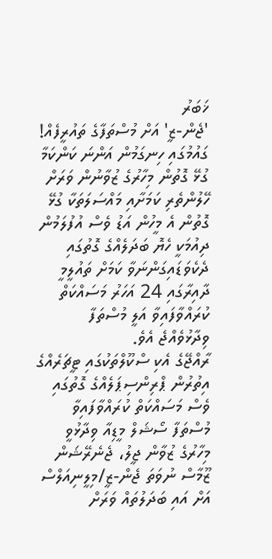ޚަބަރު
'ޖެން-ޒީ' އަށް މުސްތަފާގެ ތައުރީފެއް!
ގައުމުގައި ހިނގަމުން އަންނަ ކަންކަމާ ގުޅޭ ގޮތުން މިހާރުގެ ޒުވާނުން ވަރަށް ހޭލުންތެރި ކަމަށާއި މައްސަލަތަކާ ގުޅޭ ގޮތުން އެ މީހުން އަޑު ވެސް އުފުލަމުން ދިއުމަކީ ހެޔޮ ބަދަލެއްގެ ގޮތުގައި ދެކެވަޑައިގަންނަވާ ކަމަށް ތައުލީމީ ދާއިރާގައި 24 އަހަރު މަސައްކަތް ކުރައްވާފައިވާ އަލީ މުސްތަފާ ވިދާޅުވެއްޖެ އެވެ.
ރާއްޖޭގެ އެކި ސްކޫލްތަކުގައި ޓީޗަރެއްގެ އިތުރުން ޕްރިންސިޕަލެއްގެ ގޮތުގައި ވެސް މަސައްކަތް ކުރައްވާފައިވާ މުސްތަފާ ސޯޝަލް މީޑިއާ ވިދާޅުވީ މިހާރުގެ ޒުވާން ޖީލު، ޖެނެރޭޝަން ޒޫމާސް ނުވަތަ ޖެން-ޒީ/މިލީނިއަލްސް އަށް އައި ބަދަލުތައް ވަރަށް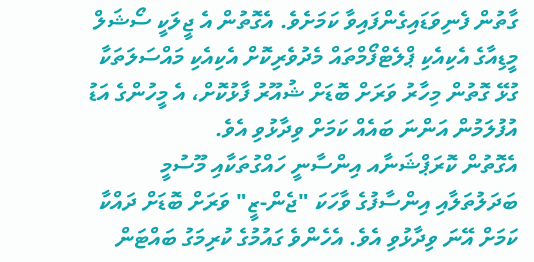ގާތުން ފެނިވަޑައިގެންފައިވާ ކަމަށެވެ. އެގޮތުން އެ ޖީލަކީ ސޯޝަލް މީޑިއާގެ އެކިއެކި ޕްލެޓްފޯމްތައް މެދުވެރިކޮށް އެކިއެކި މައްސަލަތަކާ ގުޅޭ ގޮތުން މިހާރު ވަރަށް ބޮޑަށް ޝުއޫރު ފާޅުކޮށް، އެ މީހުންގެ އަޑު އުފުލަމުން އަންނަ ބައެއް ކަމަށް ވިދާޅުވި އެވެ.
އެގޮތުން ކޮރަޕްޝަނާއ އިންސާނީ ހައްގުތަކާއި މޫސުމީ ބަދަލުތަލާއި އިންސާފުގެ ވާހަކަ "ޖެން-ޒީ" ވަރަށް ބޮޑަށް ދައްކާ ކަމަށް އޭނަ ވިދާޅުވި އެވެ. އެހެންވެ ގައުމުގެ ކުރިމަގު ބައްޓަން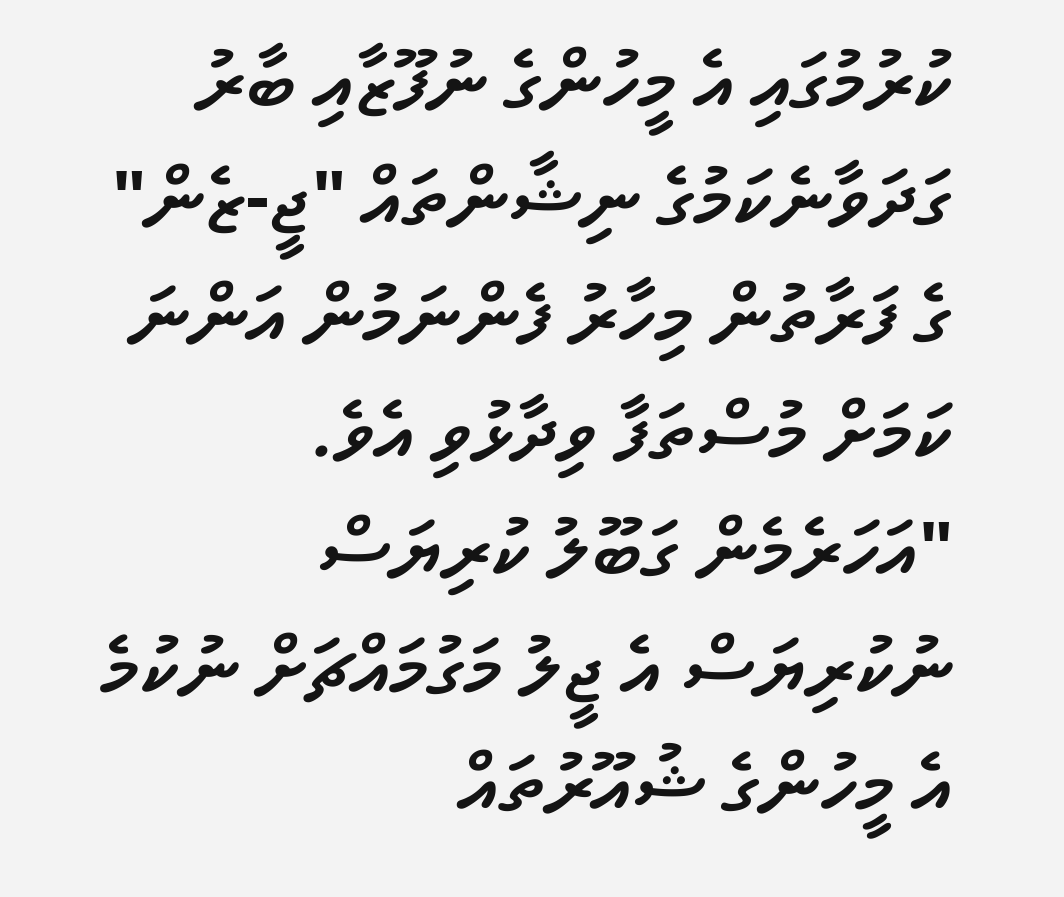ކުރުމުގައި އެ މީހުންގެ ނުފޫޒާއި ބާރު ގަދަވާނެކަމުގެ ނިޝާންތައް "ޖީ-ޒެން" ގެ ފަރާތުން މިހާރު ފެންނަމުން އަންނަ ކަމަށް މުސްތަފާ ވިދާޅުވި އެވެ.
"އަހަރެމެން ގަބޫލު ކުރިޔަސް ނުކުރިޔަސް އެ ޖީލު މަގުމައްޗަށް ނުކުމެ އެ މީހުންގެ ޝުއޫރުތައް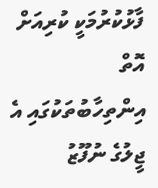ފާޅުކުރުމަކީ ކުރިއަށް އޮތް އިންތިހާބުތަކުގައި އެ ޖީލުގެ ނުފޫޒު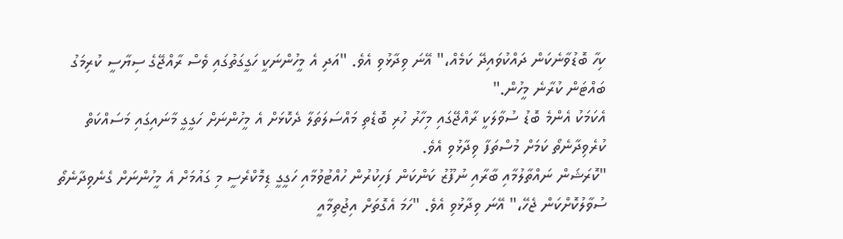ކިހާ ބޮޑުވާނެކަން ދައްކުވައިދޭ ކަމެއް،" އޭނަ ވިދާޅުވި އެވެ. "އަދި އެ މީހުންނަކީ ހަގީގަތުގައި ވެސް ރާއްޖޭގެ ސިޔާސީ ކުރިމަގު ބައްޓަން ކުރާނެ މީހުން."
އެކަމަކު އެންމެ ބޮޑު ސުވާލަކީ ރާއްޖޭގައި މިހާރު ހުރި ބޮޑެތި މައްސަލަތަލާ ދެކޮޅަށް އެ މީހުންނަށް ހަގީގީ މާނައިގައި މަސައްކަތް ކުރެވިދާނެތޯ ކަމަށް މުސްތަފާ ވިދާޅުވި އެވެ.
"ކޮރަޝަން ނައްތާލުމާއި ބާރާއި ނުފޫޒު ކަންކަން ފަހިކުރުން ހުއްޓުވުމާއި ހަގީގީ ޑިމޮކްރެސީ މި ގައުމަށް އެ މީހުންނަށް ގެނެވިދާނެތޯ ސުވާލުކޮށްކަން ޖެހޭ،" އޭނަ ވިދާޅުވި އެވެ. "ހަމަ އެގޮތަށް އިޖުތިމާއީ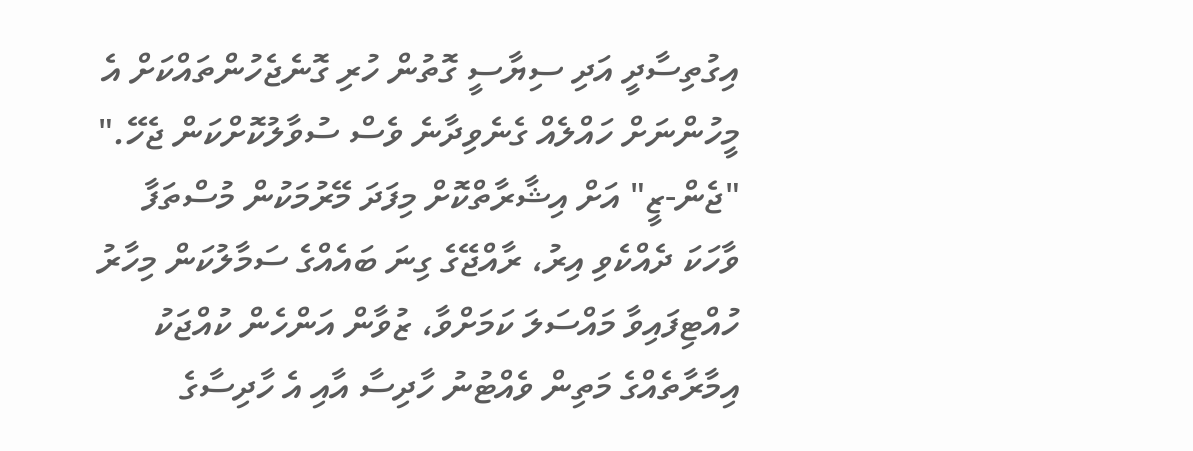އިގުތިސާދީ އަދި ސިޔާސީ ގޮތުން ހުރި ގޮނެޖެހުންތައްކަށް އެ މީހުންނަށް ހައްލެއް ގެނެވިދާނެ ވެސް ސުވާލުކޮށްކަން ޖެހޭ."
"ޖެން-ޒީ" އަށް އިޝާރާތްކޮށް މިފަދަ މޭރުމަކުން މުސްތަފާ ވާހަކަ ދެއްކެވި އިރު، ރާއްޖޭގެ ގިނަ ބައެއްގެ ސަމާލުކަން މިހާރު ހުއްޓިފައިވާ މައްސަލަ ކަމަށްވާ، ޒުވާން އަންހެން ކުއްޖަކު އިމާރާތެއްގެ މަތިން ވެއްޓުނު ހާދިސާ އާއި އެ ހާދިސާގެ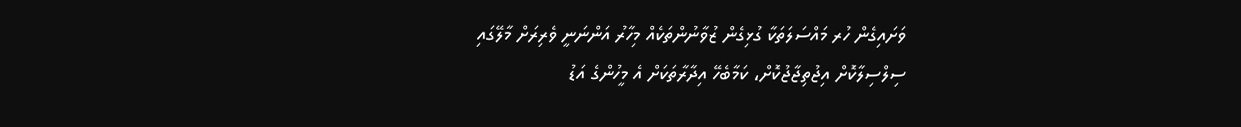ވަށައިގެން ހުރ މައްސަލަތަކާ ގުޅިގެން ޒުވާނުންތަކެއް މިހާރު އަންނަނީ ވެރިރަށް މާލޭގައި ސިލްސިލާކޮށް އިޖުތިޖާޖުކޮށް، ކަމާބެހޭ އިދާރާތަކަށް އެ މީހުންގެ އަޑު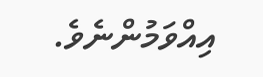އިއްވަމުންނެވެ.